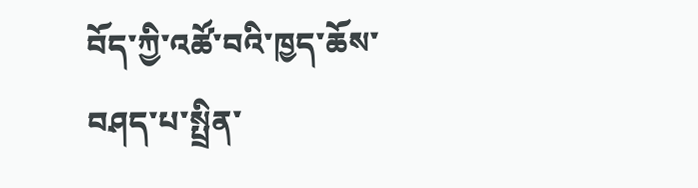བོད་ཀྱི་འཚོ་བའི་ཁྱད་ཆོས་བཤད་པ་སྤྲིན་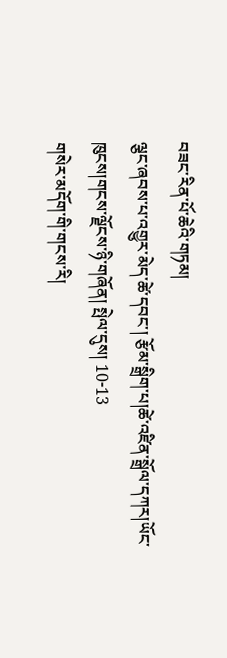བཟང་རིན་པོ་ཆེའི་གཏམ།
ལྕང་ཞབས་པ་འགྱུར་མེད་ཚེ་དབང་། རྩོམ་སྒྲིག་པ།ཚེ་འཛིན་སྒྲོལ་དཀར།ཡོང་ཁུངས།གངས་ལྗོངས་ཉི་གཞོན། སྤེལ་དུས། 10-13
གསེར་མདོག་གི་གངས་རི།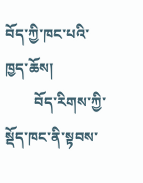བོད་ཀྱི་ཁང་པའི་ཁྱད་ཆོས།
        བོད་རིགས་ཀྱི་སྡོད་ཁང་ནི་སྟབས་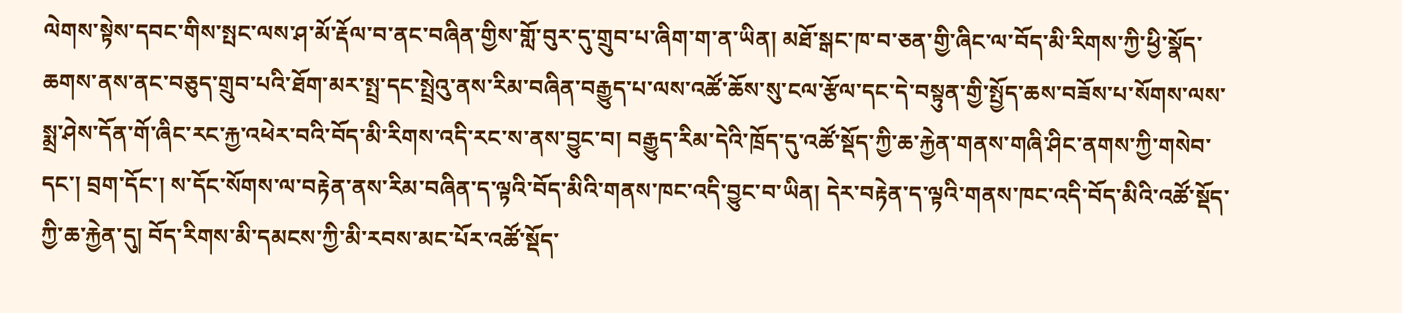ལེགས་སྟེས་དབང་གིས་སྤང་ལས་ཤ་མོ་རྡོལ་བ་ནང་བཞིན་གྱིས་གློ་བུར་དུ་གྲུབ་པ་ཞིག་ག་ན་ཡིན། མཐོ་སྒང་ཁ་བ་ཅན་གྱི་ཞིང་ལ་བོད་མི་རིགས་ཀྱི་ཕྱི་སྣོད་ཆགས་ནས་ནང་བཅུད་གྲུབ་པའི་ཐོག་མར་སྤྲ་དང་སྤྲེའུ་ནས་རིམ་བཞིན་བརྒྱུད་པ་ལས་འཚོ་ཆོས་སུ་ངལ་རྩོལ་དང་དེ་བསྟུན་གྱི་སྤྱོད་ཆས་བཟོས་པ་སོགས་ལས་སྨྲ་ཤེས་དོན་གོ་ཞིང་རང་རྐྱ་འཕེར་བའི་བོད་མི་རིགས་འདི་རང་ས་ནས་བྱུང་བ། བརྒྱུད་རིམ་དེའི་ཁྲོད་དུ་འཚོ་སྡོད་ཀྱི་ཆ་རྐྱེན་གནས་གཞི་ཤིང་ནགས་ཀྱི་གསེབ་དང་། བྲག་དོང་། ས་དོང་སོགས་ལ་བརྟེན་ནས་རིམ་བཞིན་ད་ལྟའི་བོད་མིའི་གནས་ཁང་འདི་བྱུང་བ་ཡིན། དེར་བརྟེན་ད་ལྟའི་གནས་ཁང་འདི་བོད་མིའི་འཚོ་སྡོད་ཀྱི་ཆ་རྐྱེན་དུ། བོད་རིགས་མི་དམངས་ཀྱི་མི་རབས་མང་པོར་འཚོ་སྡོད་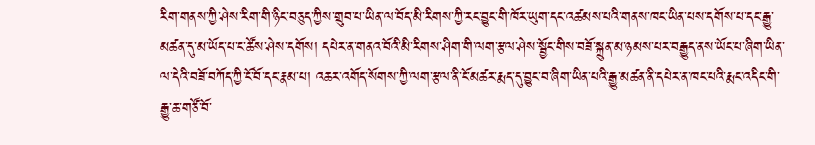རིག་གནས་ཀྱི་ཤེས་རིག་གི་ཉིང་བཅུད་ཀྱིས་གྲུབ་པ་ཡིན་ལ་བོད་མི་རིགས་ཀྱི་རང་བྱུང་གི་ཁོར་ཡུག་དང་འཚམས་པའི་གནས་ཁང་ཡིན་པས་དགོས་པ་དང་རྒྱུ་མཚན་དུ་མ་ཡོད་པ་ང་ཚོས་ཤེས་དགོས། དཔེར་ན་གནའ་བོའི་མི་རིགས་ཤིག་གི་ལག་རྩལ་ཤེས་སྦྱོང་གིས་བཟོ་སྐྲུན་མ་ཉམས་པར་བརྒྱུད་ནས་ཡོང་པ་ཞིག་ཡིན་ལ་དེའི་བཟོ་བཀོད་ཀྱི་ངོ་བོ་དང་རྣམ་པ། འཆར་འགོད་སོགས་ཀྱི་ལག་རྩལ་ནི་ངོ་མཚར་རྨད་དུ་བྱུང་བ་ཞིག་ཡིན་པའི་རྒྱུ་མཚན་ནི་དཔེར་ན་ཁང་པའི་རྨང་འདིང་གི་རྒྱུ་ཆ་གཙོ་བོ་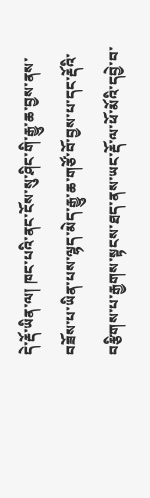དེ་རྡོ་ཡིན་ལ། ཁང་པའི་ནང་ངོས་སུ་ཤིང་གི་རྒྱུ་ཆ་བྱས་ནས་བཟོས་པ་ཡིན་པས་ལྷད་མེད་རྒྱུ་ཆ་གཙོ་བོ་བྱས་པ་དང་རྡོའི་བརྩིགས་པ་རྒྱགས་སྟངས་ཐད་ནས་ཡང་རྡོ་ལ་ཕོ་མོའི་དབྱེ་བ་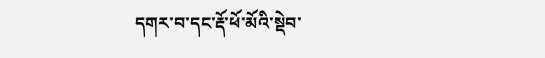དགར་བ་དང་རྡོ་ཕོ་མོའི་སྡེབ་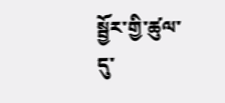སྦྱོར་གྱི་ཚུལ་དུ་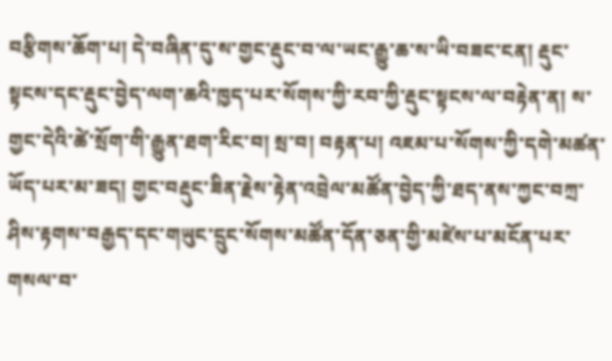བརྩིགས་ཆོག་པ། དེ་བཞིན་དུ་ས་གྱང་རྡུང་བ་ལ་ཡང་རྒྱུ་ཆ་ས་ཡི་བཟང་ངན། རྡུང་སྟངས་དང་རྡུང་བྱེད་ལག་ཆའི་ཁྱད་པར་སོགས་ཀྱི་རབ་ཀྱི་རྡུང་སྟངས་ལ་བརྟེན་ན། ས་གྱང་དེའི་ཚེ་སྲོག་གི་རྒྱུན་ཐག་རིང་བ། སྲ་བ། བརྟན་པ། འཇམ་པ་སོགས་ཀྱི་དགེ་མཚན་ཡོད་པར་མ་ཟད། གྱང་བརྡུང་ཟིན་རྗེས་རྟེན་འབྲེལ་མཚོན་བྱེད་ཀྱི་ཐད་ནས་ཀྱང་བཀྲ་ཤིས་རྟགས་བརྒྱད་དང་གཡུང་དྲུང་སོགས་མཚོན་དོན་ཅན་གྱི་མཛེས་པ་མངོན་པར་གསལ་བ་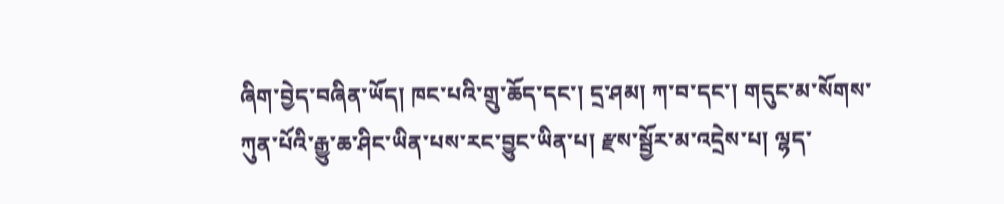ཞིག་བྱེད་བཞིན་ཡོད། ཁང་པའི་གྲུ་ཆོད་དང་། དྲ་ཤམ། ཀ་བ་དང་། གདུང་མ་སོགས་ཀུན་པོའི་རྒྱུ་ཆ་ཤིང་ཡིན་པས་རང་བྱུང་ཡིན་པ། རྫས་སྦྱོར་མ་འདྲེས་པ། ལྷད་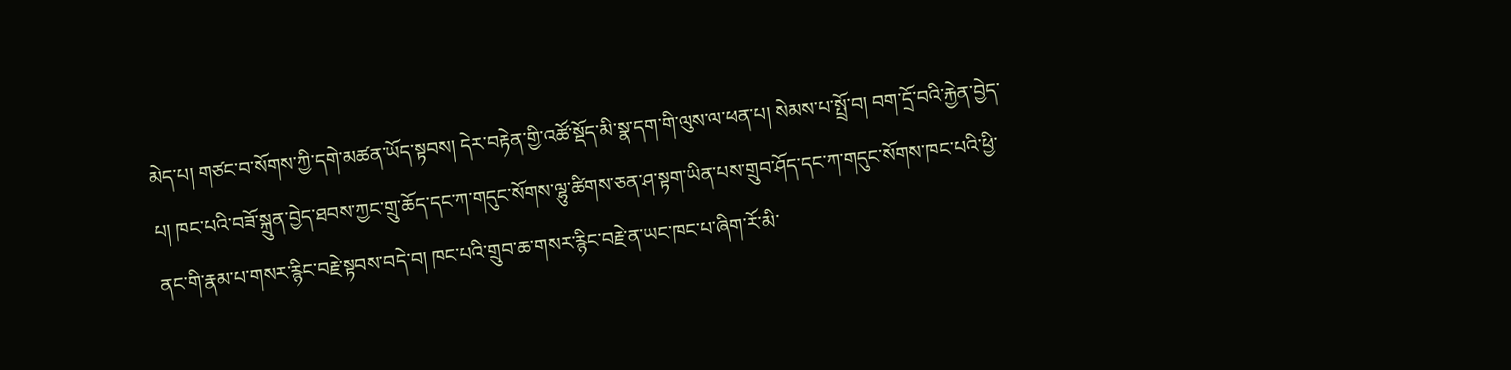མེད་པ། གཙང་བ་སོགས་ཀྱི་དགེ་མཚན་ཡོད་སྟབས། དེར་བརྟེན་གྱི་འཚོ་སྡོད་མི་སྣ་དག་གི་ལུས་ལ་ཕན་པ། སེམས་པ་སྤྲོ་བ། བག་དྲོ་བའི་རྐྱེན་བྱེད་པ། ཁང་པའི་བཟོ་སྐྲུན་བྱེད་ཐབས་ཀྱང་གྲུ་ཆོད་དང་ཀ་གདུང་སོགས་ལྷུ་ཚིགས་ཅན་ཤ་སྟག་ཡིན་པས་གྲུབ་ཤོད་དང་ཀ་གདུང་སོགས་ཁང་པའི་ཕྱི་ནང་གི་རྣམ་པ་གསར་རྙིང་བརྗེ་སྟབས་བདེ་བ། ཁང་པའི་གྲུབ་ཆ་གསར་རྙིང་བརྗེ་ན་ཡང་ཁང་པ་ཞིག་རོ་མི་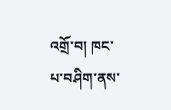འགྲོ་བ། ཁང་པ་བཤིག་ནས་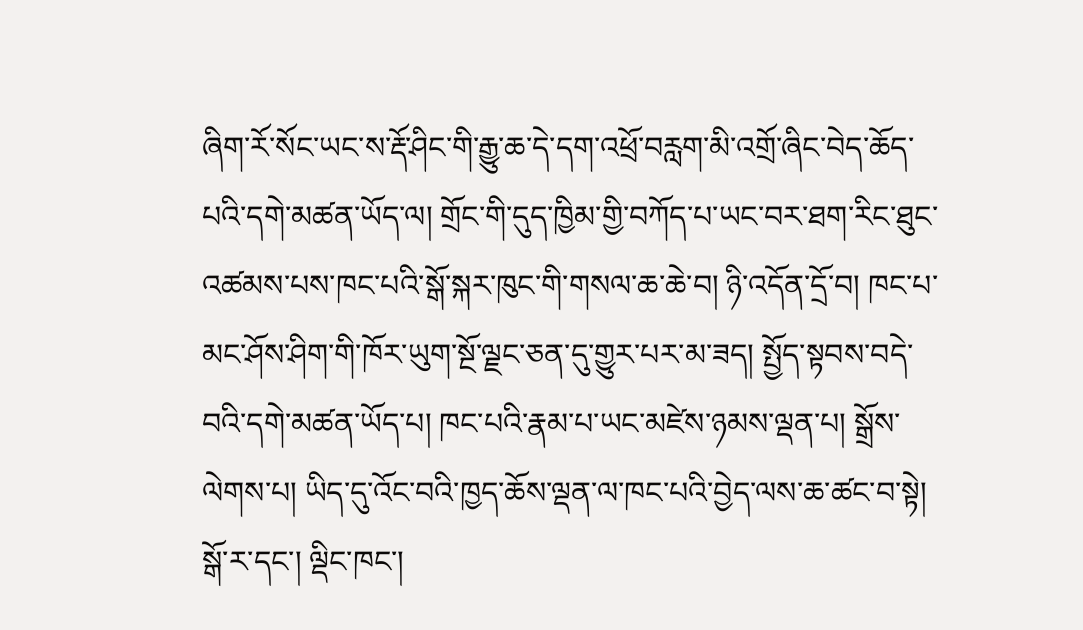ཞིག་རོ་སོང་ཡང་ས་རྡོ་ཤིང་གི་རྒྱུ་ཆ་དེ་དག་འཕྲོ་བརླག་མི་འགྲོ་ཞིང་བེད་ཆོད་པའི་དགེ་མཚན་ཡོད་ལ། གྲོང་གི་དུད་ཁྱིམ་གྱི་བཀོད་པ་ཡང་བར་ཐག་རིང་ཐུང་འཚམས་པས་ཁང་པའི་སྒོ་སྐར་ཁུང་གི་གསལ་ཆ་ཆེ་བ། ཉི་འདོན་དྲོ་བ། ཁང་པ་མང་ཤོས་ཤིག་གི་ཁོར་ཡུག་སྔོ་ལྗང་ཅན་དུ་གྱུར་པར་མ་ཟད། སྤྱོད་སྟབས་བདེ་བའི་དགེ་མཚན་ཡོད་པ། ཁང་པའི་རྣམ་པ་ཡང་མཛེས་ཉམས་ལྡན་པ། སྒྲོས་ལེགས་པ། ཡིད་དུ་འོང་བའི་ཁྱད་ཆོས་ལྡན་ལ་ཁང་པའི་བྱེད་ལས་ཆ་ཚང་བ་སྟེ། སྒོ་ར་དང་། ལྡིང་ཁང་།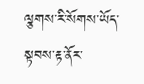ལྕགས་རི་སོགས་ཡོད་སྟབས་རྟ་ནོར་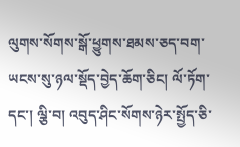ལུགས་སོགས་སྒོ་ཕྱུགས་ཐམས་ཅད་བག་ཡངས་སུ་ཉལ་སྡོད་བྱེད་ཆོག་ཅིང། ལོ་ཏོག་དང་། ལྕི་བ། འབུད་ཤིང་སོགས་ཉེར་སྤྱོད་ཅི་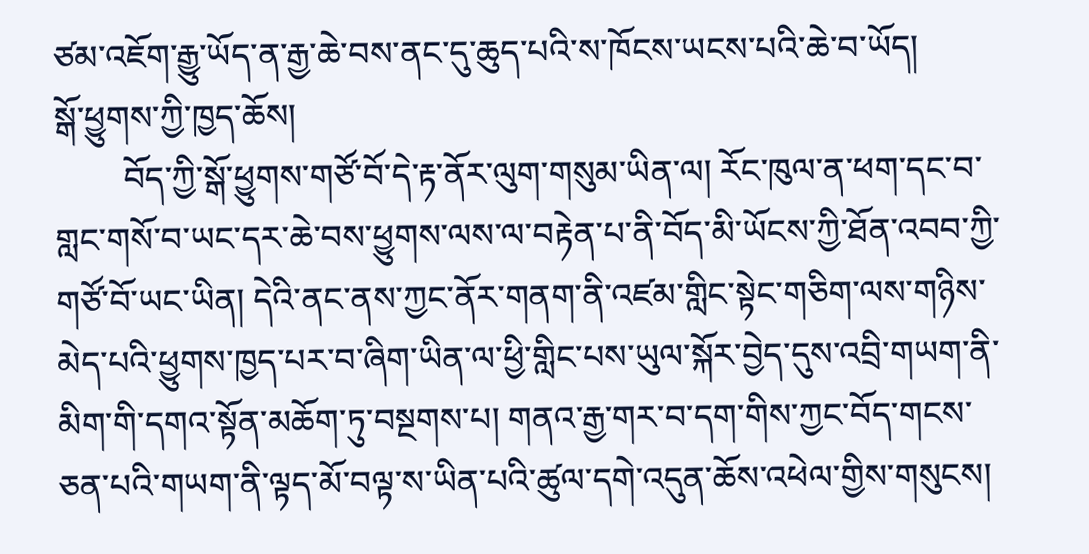ཙམ་འཇོག་རྒྱུ་ཡོད་ན་རྒྱ་ཆེ་བས་ནང་དུ་ཆུད་པའི་ས་ཁོངས་ཡངས་པའི་ཆེ་བ་ཡོད།
སྒོ་ཕྱུགས་ཀྱི་ཁྱད་ཆོས།
        བོད་ཀྱི་སྒོ་ཕྱུགས་གཙོ་བོ་དེ་རྟ་ནོར་ལུག་གསུམ་ཡིན་ལ། རོང་ཁུལ་ན་ཕག་དང་བ་གླང་གསོ་བ་ཡང་དར་ཆེ་བས་ཕྱུགས་ལས་ལ་བརྟེན་པ་ནི་བོད་མི་ཡོངས་ཀྱི་ཐོན་འབབ་ཀྱི་གཙོ་བོ་ཡང་ཡིན། དེའི་ནང་ནས་ཀྱང་ནོར་གནག་ནི་འཛམ་གླིང་སྟེང་གཅིག་ལས་གཉིས་མེད་པའི་ཕྱུགས་ཁྱད་པར་བ་ཞིག་ཡིན་ལ་ཕྱི་གླིང་པས་ཡུལ་སྐོར་བྱེད་དུས་འབྲི་གཡག་ནི་མིག་གི་དགའ་སྟོན་མཆོག་ཏུ་བསྔགས་པ། གནའ་རྒྱ་གར་བ་དག་གིས་ཀྱང་བོད་གངས་ཅན་པའི་གཡག་ནི་ལྟད་མོ་བལྟ་ས་ཡིན་པའི་ཚུལ་དགེ་འདུན་ཆོས་འཕེལ་གྱིས་གསུངས།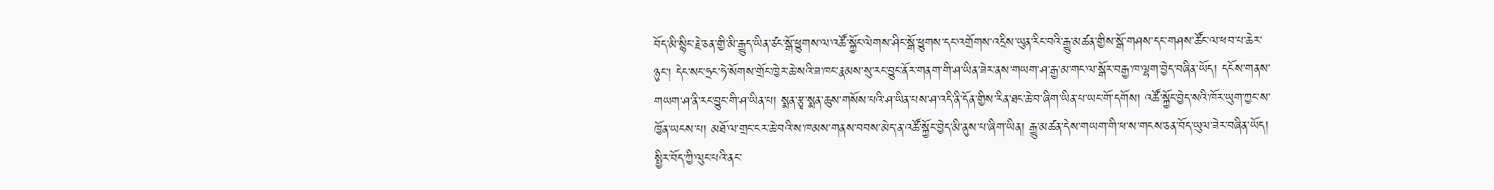བོད་མི་སྙིང་རྗེ་ཅན་གྱི་མི་རྒྱུད་ཡིན་ཙང་སྒོ་ཕྱུགས་ལ་འཚོ་སྐྱོང་ལེགས་ཤིང་སྒོ་ཕྱུགས་དང་འགྲོགས་འདྲིས་ཡུན་རིང་བའི་རྒྱུ་མཚན་གྱིས་སྒོ་གཤས་དང་གཤས་ཚོང་ལ་ཕབ་པ་ཆེར་ཉུང་། དེང་སང་ཧྲང་ཧེ་སོགས་གྲོང་ཁྱེར་ཆེ་སའི་ཟ་ཁང་རྣམས་སུ་རང་བྱུང་ནོར་གནག་གི་ཤ་ཡིན་ཟེར་ནས་གཡག་ཤ་རྒྱ་མ་གང་ལ་སྒོར་བརྒྱ་ཁ་ལྷག་བྱེད་བཞིན་ཡོད། དངོས་གནས་གཡག་ཤ་ནི་རང་བྱུང་གི་ཤ་ཡིན་པ། སྨན་རྩྭ་སྨན་ཆུས་གསོས་པའི་ཤ་ཡིན་པས་ཤ་འདི་ནི་དོན་གྱིས་རིན་ཐང་ཆེ་བ་ཞིག་ཡིན་པ་ཡང་གོ་དགོས། འཚོ་སྐྱོང་བྱེད་སའི་ཁོར་ཡུག་ཀྱང་ས་ཁྱོན་ཡངས་པ། མཐོ་ལ་གྲང་ངར་ཆེ་བའི་ས་ཁམས་གནས་བབས་མེད་ན་འཚོ་སྐྱོང་བྱེད་མི་ནུས་པ་ཞིག་ཡིན། རྒྱུ་མཚན་དེས་གཡག་གི་ཕ་ས་གངས་ཅན་བོད་ཡུལ་ཟེར་བཞིན་ཡོད། སྤྱིར་བོད་ཀྱི་ལུང་པའི་ནང་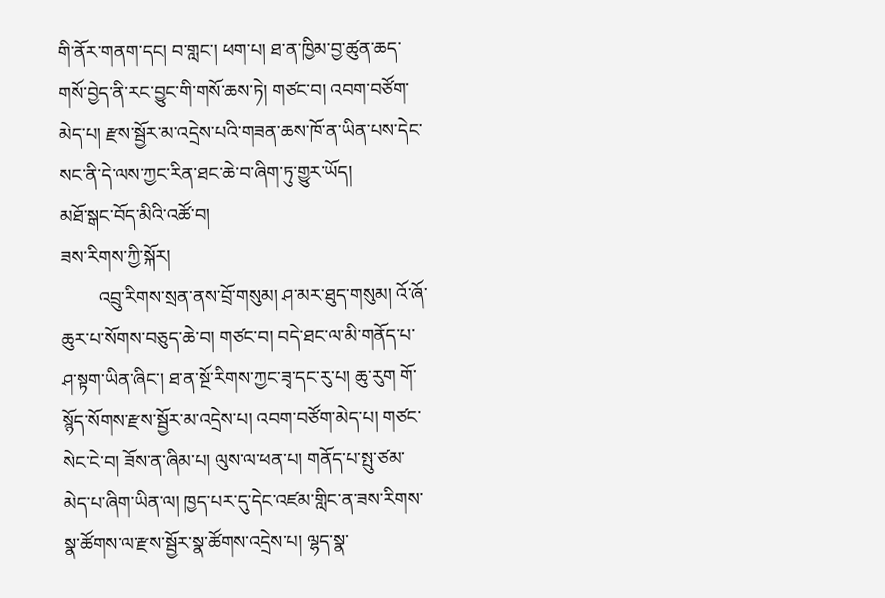གི་ནོར་གནག་དང། བ་གླང་། ཕག་པ། ཐ་ན་ཁྱིམ་བྱ་ཚུན་ཆད་གསོ་བྱེད་ནི་རང་བྱུང་གི་གསོ་ཆས་ཏེ། གཙང་བ། འབག་བཙོག་མེད་པ། རྫས་སྦྱོར་མ་འདྲེས་པའི་གཟན་ཆས་ཁོ་ན་ཡིན་པས་དེང་སང་ནི་དེ་ལས་ཀྱང་རིན་ཐང་ཆེ་བ་ཞིག་ཏུ་གྱུར་ཡོད།
མཐོ་སྒང་བོད་མིའི་འཚོ་བ།
ཟས་རིགས་ཀྱི་སྐོར།
        འབྲུ་རིགས་སྲན་ནས་བྲོ་གསུམ། ཤ་མར་ཐུད་གསུམ། འོ་ཞོ་ཆུར་པ་སོགས་བཅུད་ཆེ་བ། གཙང་བ། བདེ་ཐང་ལ་མི་གནོད་པ་ཤ་སྟག་ཡིན་ཞིང་། ཐ་ན་སྔོ་རིགས་ཀྱང་ཟྭ་དང་རུ་པ། ཆུ་རུག གོ་སྙོད་སོགས་རྫས་སྦྱོར་མ་འདྲེས་པ། འབག་བཙོག་མེད་པ། གཙང་སེང་ངེ་བ། ཟོས་ན་ཞིམ་པ། ལུས་ལ་ཕན་པ། གནོད་པ་སྤུ་ཙམ་མེད་པ་ཞིག་ཡིན་ལ། ཁྱད་པར་དུ་དེང་འཛམ་གླིང་ན་ཟས་རིགས་སྣ་ཚོགས་ལ་རྫས་སྦྱོར་སྣ་ཚོགས་འདྲེས་པ། ལྷད་སྣ་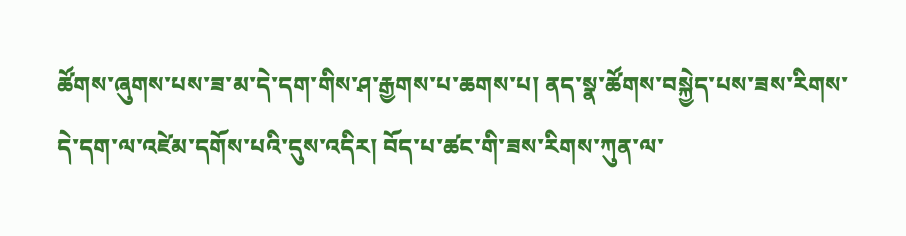ཚོགས་ཞུགས་པས་ཟ་མ་དེ་དག་གིས་ཤ་རྒྱགས་པ་ཆགས་པ། ནད་སྣ་ཚོགས་བསྐྱེད་པས་ཟས་རིགས་དེ་དག་ལ་འཛེམ་དགོས་པའི་དུས་འདིར། བོད་པ་ཚང་གི་ཟས་རིགས་ཀུན་ལ་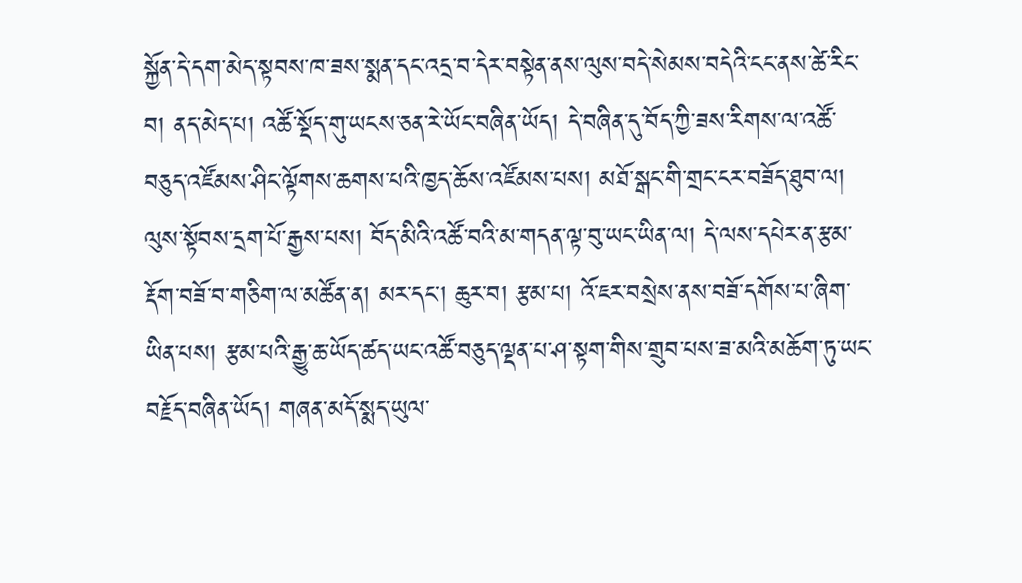སྐྱོན་དེ་དག་མེད་སྟབས་ཁ་ཟས་སྨན་དང་འདྲ་བ་དེར་བསྟེན་ནས་ལུས་བདེ་སེམས་བདེའི་ངང་ནས་ཚེ་རིང་བ། ནད་མེད་པ། འཚོ་སྡོད་གུ་ཡངས་ཅན་རེ་ཡོང་བཞིན་ཡོད། དེ་བཞིན་དུ་བོད་ཀྱི་ཟས་རིགས་ལ་འཚོ་བཅུད་འཛོམས་ཤིང་ལྟོགས་ཆགས་པའི་ཁྱད་ཆོས་འཛོམས་པས། མཐོ་སྒང་གི་གྲང་ངར་བཟོད་ཐུབ་ལ། ལུས་སྟོབས་དྲག་པོ་རྒྱས་པས། བོད་མིའི་འཚོ་བའི་མ་གདན་ལྟ་བུ་ཡང་ཡིན་ལ། དེ་ལས་དཔེར་ན་རྩམ་རྡོག་བཟོ་བ་གཅིག་ལ་མཚོན་ན། མར་དང་། ཆུར་བ། རྩམ་པ། འོ་ཇར་བསྲེས་ནས་བཟོ་དགོས་པ་ཞིག་ཡིན་པས། རྩམ་པའི་རྒྱུ་ཆ་ཡོད་ཚད་ཡང་འཚོ་བཅུད་ལྡན་པ་ཤ་སྟག་གིས་གྲུབ་པས་ཟ་མའི་མཆོག་ཏུ་ཡང་བརྗོད་བཞིན་ཡོད། གཞན་མདོ་སྨད་ཡུལ་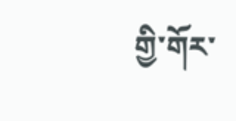གྱི་གོར་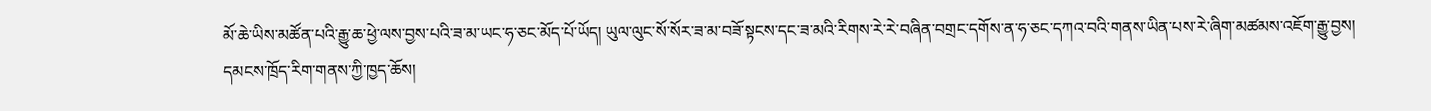མོ་ཆེ་ཡིས་མཚོན་པའི་རྒྱུ་ཆ་ཕྱེ་ལས་བྱས་པའི་ཟ་མ་ཡང་ཧ་ཅང་མོད་པོ་ཡོད། ཡུལ་ལུང་སོ་སོར་ཟ་མ་བཟོ་སྟངས་དང་ཟ་མའི་རིགས་རེ་རེ་བཞིན་བགྲང་དགོས་ན་ཧ་ཅང་དཀའ་བའི་གནས་ཡིན་པས་རེ་ཞིག་མཚམས་འཇོག་རྒྱུ་བྱས།
དམངས་ཁྲོད་རིག་གནས་ཀྱི་ཁྱད་ཆོས།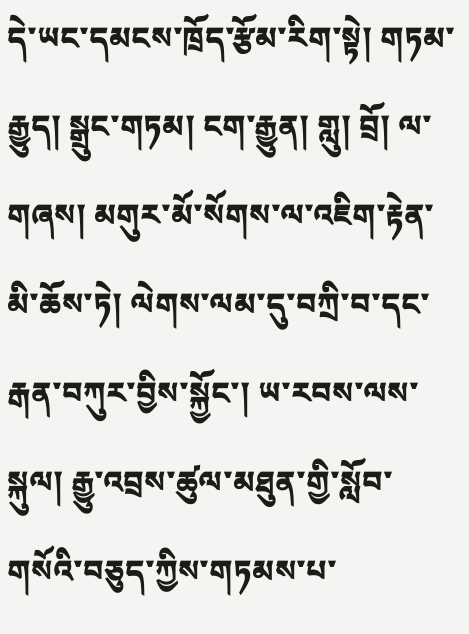དེ་ཡང་དམངས་ཁྲོད་རྩོམ་རིག་སྟེ། གཏམ་རྒྱུད། སྒྲུང་གཏམ། ངག་རྒྱུན། གླུ། བྲོ། ལ་གཞས། མགུར་མོ་སོགས་ལ་འཇིག་རྟེན་མི་ཆོས་ཏེ། ལེགས་ལམ་དུ་བཀྲི་བ་དང་རྒན་བཀུར་བྱིས་སྐྱོང་། ཡ་རབས་ལས་སྐུལ། རྒྱུ་འབྲས་ཚུལ་མཐུན་གྱི་སློབ་གསོའི་བཅུད་ཀྱིས་གཏམས་པ་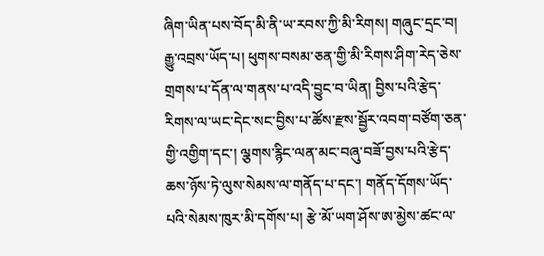ཞིག་ཡིན་པས་བོད་མི་ནི་ཡ་རབས་ཀྱི་མི་རིགས། གཞུང་དྲང་བ། རྒྱུ་འབྲས་ཡོད་པ། ཕུགས་བསམ་ཅན་གྱི་མི་རིགས་ཤིག་རེད་ཅེས་གྲགས་པ་དོན་ལ་གནས་པ་འདི་བྱུང་བ་ཡིན། བྱིས་པའི་རྩེད་རིགས་ལ་ཡང་དེང་སང་བྱིས་པ་ཚོས་རྫས་སྦྱོར་འབག་བཙོག་ཅན་གྱི་འགྱིག་དང་། ལྕགས་རྙིང་ལན་མང་བཞུ་བཟོ་བྱས་པའི་རྩེད་ཆས་ཉོས་ཏེ་ལུས་སེམས་ལ་གནོད་པ་དང་། གནོད་དོགས་ཡོད་པའི་སེམས་ཁུར་མི་དགོས་པ། རྩེ་མོ་ཡག་ཤོས་ཨ་མྱེས་ཚང་ལ་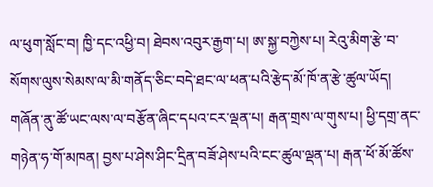ལ་ཕུག་སློང་བ། ཁྱི་དང་འཕྱི་བ། ཐེབས་འབུར་རྒྱག་པ། ཨ་སྐྱ་བཀྱེས་པ། རེའུ་མིག་རྩེ་བ་སོགས་ལུས་སེམས་ལ་མི་གནོད་ཅིང་བདེ་ཐང་ལ་ཕན་པའི་རྩེད་མོ་ཁོ་ན་རྩེ་ཚུལ་ཡོད། གཞོན་ནུ་ཚོ་ཡང་ལས་ལ་བརྩོན་ཞིང་དཔའ་ངར་ལྡན་པ། རྒན་གྲས་ལ་གུས་པ། ཕྱི་དགྲ་ནང་གཉེན་ཧ་གོ་མཁན། བྱས་པ་ཤེས་ཤིང་དྲིན་བཟོ་ཤེས་པའི་ངང་ཚུལ་ལྡན་པ། རྒན་ཕོ་མོ་ཚོས་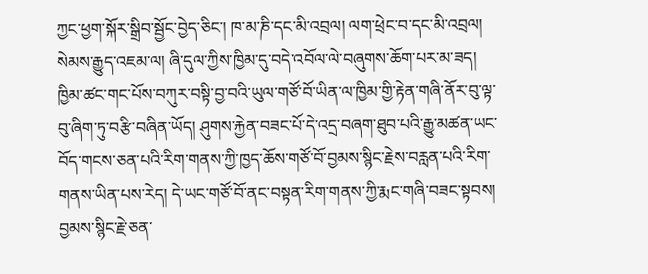ཀྱང་ཕྱག་སྐོར་སྒྲིབ་སྦྱོང་བྱེད་ཅིང་། ཁ་མ་ཎི་དང་མི་འབྲལ། ལག་ཕྲེང་བ་དང་མི་འབྲལ། སེམས་རྒྱུད་འཇམ་ལ། ཞི་དུལ་ཀྱིས་ཁྱིམ་དུ་བདེ་འབོལ་ལེ་བཞུགས་ཆོག་པར་མ་ཟད། ཁྱིམ་ཚང་གང་པོས་བཀུར་བསྟི་བྱ་བའི་ཡུལ་གཙོ་བོ་ཡིན་ལ་ཁྱིམ་གྱི་རྟེན་གཞི་ནོར་བུ་ལྟ་བུ་ཞིག་ཏུ་བརྩི་བཞིན་ཡོད། ཤུགས་རྐྱེན་བཟང་པོ་དེ་འདྲ་བཞག་ཐུབ་པའི་རྒྱུ་མཚན་ཡང་བོད་གངས་ཅན་པའི་རིག་གནས་ཀྱི་ཁྱད་ཆོས་གཙོ་བོ་བྱམས་སྙིང་རྗེས་བརླན་པའི་རིག་གནས་ཡིན་པས་རེད། དེ་ཡང་གཙོ་བོ་ནང་བསྟན་རིག་གནས་ཀྱི་རྨང་གཞི་བཟང་སྟབས། བྱམས་སྙིང་རྗེ་ཅན་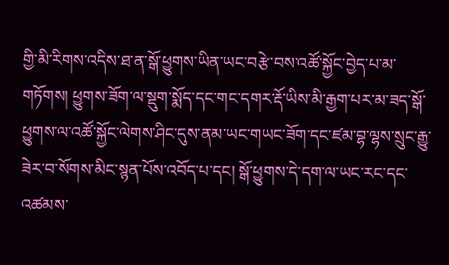གྱི་མི་རིགས་འདིས་ཐ་ན་སྒོ་ཕྱུགས་ཡིན་ཡང་བརྩེ་བས་འཚོ་སྐྱོང་བྱེད་པ་མ་གཏོགས། ཕྱུགས་ཟོག་ལ་སྡུག་སྨོད་དང་གང་དགར་རྡོ་ཡིས་མི་རྒྱག་པར་མ་ཟད་སྒོ་ཕྱུགས་ལ་འཚོ་སྐྱོང་ལེགས་ཤིང་དུས་ནམ་ཡང་གཡང་ཟོག་དང་ཛམ་བྷ་ལྷས་སྲུང་རྒྱུ་ཟེར་བ་སོགས་མིང་སྙན་པོས་འབོད་པ་དང། སྒོ་ཕྱུགས་དེ་དག་ལ་ཡང་རང་དང་འཚམས་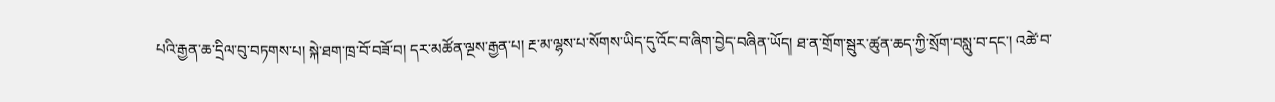པའི་རྒྱན་ཆ་དྲིལ་བུ་བཏགས་པ། སྐེ་ཐག་ཁྲ་བོ་བཟོ་བ། དར་མཚོན་ལྔས་རྒྱན་པ། རྔ་མ་ལྷས་པ་སོགས་ཡིད་དུ་འོང་བ་ཞིག་བྱེད་བཞིན་ཡོད། ཐ་ན་གྲོག་སྦུར་ཚུན་ཆད་ཀྱི་སྲོག་བསླུ་བ་དང་། འཚེ་བ་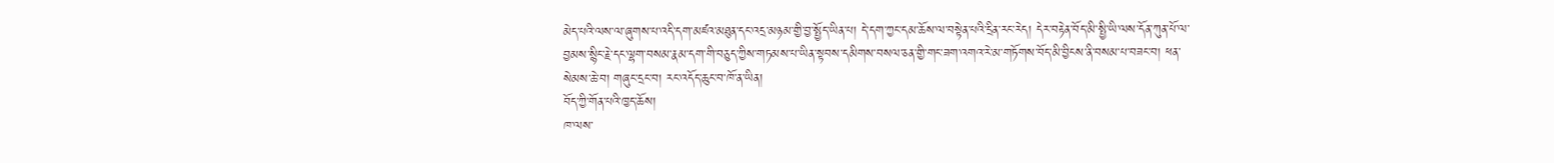མེད་པའི་ལས་ལ་ཞུགས་པ་འདི་དག་མཛའ་མཐུན་དང་འདྲ་མཉམ་གྱི་བྱ་སྤྱོད་ཡིན་པ། དེ་དག་ཀྱང་དམ་ཆོས་ལ་བསྟེན་པའི་དྲིན་རང་རེད། དེར་བརྟེན་བོད་མི་སྤྱི་ཡི་ལས་དོན་ཀུན་པོ་ལ་བྱམས་སྙིང་རྗེ་དང་ལྷག་བསམ་རྣམ་དག་གི་བཅུད་ཀྱིས་གཏམས་པ་ཡིན་སྟབས་དམིགས་བསལ་ཅན་གྱི་གང་ཟག་འགའ་རེ་མ་གཏོགས་བོད་མི་བྱིངས་ནི་བསམ་པ་བཟང་བ། ཕན་སེམས་ཆེ་བ། གཞུང་དྲང་བ། རང་འདོད་ཆུང་བ་ཁོ་ན་ཡིན།
བོད་ཀྱི་གོན་པའི་ཁྱད་ཆོས།
ཁ་ལས་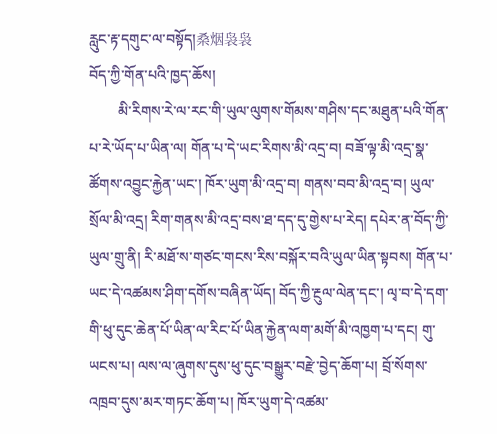རླུང་རྟ་དགུང་ལ་བསྟོད།桑烟袅袅
བོད་ཀྱི་གོན་པའི་ཁྱད་ཆོས།
        མི་རིགས་རེ་ལ་རང་གི་ཡུལ་ལུགས་གོམས་གཤིས་དང་མཐུན་པའི་གོན་པ་རེ་ཡོད་པ་ཡིན་ལ། གོན་པ་དེ་ཡང་རིགས་མི་འདྲ་བ། བཟོ་ལྟ་མི་འདྲ་སྣ་ཚོགས་འབྱུང་རྐྱེན་ཡང་། ཁོར་ཡུག་མི་འདྲ་བ། གནས་བབ་མི་འདྲ་བ། ཡུལ་སྲོལ་མི་འདྲ། རིག་གནས་མི་འདྲ་བས་ཐ་དད་དུ་གྱེས་པ་རེད། དཔེར་ན་བོད་ཀྱི་ཡུལ་གྲུ་ནི། རི་མཐོ་ས་གཙང་གངས་རིས་བསྐོར་བའི་ཡུལ་ཡིན་སྟབས། གོན་པ་ཡང་དེ་འཚམས་ཤིག་དགོས་བཞིན་ཡོད། བོད་ཀྱི་རྔུལ་ལེན་དང་། ལྭ་བ་དེ་དག་གི་ཕུ་དུང་ཆེན་པོ་ཡིན་ལ་རིང་པོ་ཡིན་རྐྱེན་ལག་མགོ་མི་འཁྱག་པ་དང། གུ་ཡངས་པ། ལས་ལ་ཞུགས་དུས་ཕུ་དུང་བསྒྱུར་བརྫེ་བྱེད་ཆོག་པ། བྲོ་སོགས་འཁྲབ་དུས་མར་གཏང་ཆོག་པ། ཁོར་ཡུག་དེ་འཚམ་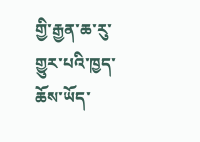གྱི་རྒྱན་ཆ་རུ་གྱུར་པའི་ཁྱད་ཆོས་ཡོད་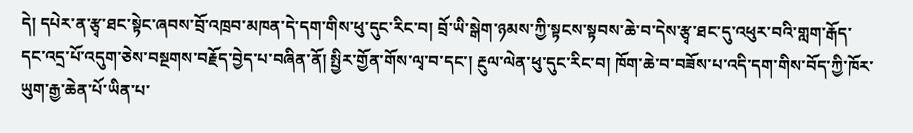དེ། དཔེར་ན་རྩྭ་ཐང་སྟེང་ཞབས་བྲོ་འཁྲབ་མཁན་དེ་དག་གིས་ཕུ་དུང་རིང་བ། བྲོ་ཡི་སྒེག་ཉམས་ཀྱི་སྟངས་སྟབས་ཆེ་བ་དེས་རྩྭ་ཐང་དུ་འཕུར་བའི་གླག་རྒོད་དང་འདྲ་པོ་འདུག་ཅེས་བསྔགས་བརྗོད་བྱེད་པ་བཞིན་ནོ། སྤྱིར་གྱོན་གོས་ལྭ་བ་དང་། རྔུལ་ལེན་ཕུ་དུང་རིང་བ། ཁོག་ཆེ་བ་བཟོས་པ་འདི་དག་གིས་བོད་ཀྱི་ཁོར་ཡུག་རྒྱ་ཆེན་པོ་ཡིན་པ་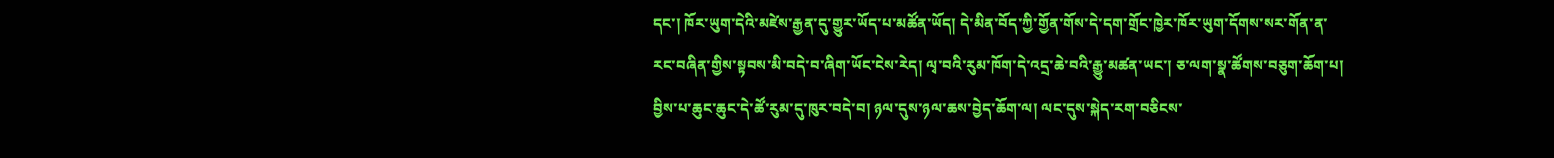དང་། ཁོར་ཡུག་དེའི་མཛེས་རྒྱན་དུ་གྱུར་ཡོད་པ་མཚོན་ཡོད། དེ་མིན་བོད་ཀྱི་གྱོན་གོས་དེ་དག་གྲོང་ཁྱེར་ཁོར་ཡུག་དོགས་སར་གོན་ན་རང་བཞིན་གྱིས་སྟབས་མི་བདེ་བ་ཞིག་ཡོང་ངེས་རེད། ལྭ་བའི་རུམ་ཁོག་དེ་འདྲ་ཆེ་བའི་རྒྱུ་མཚན་ཡང་། ཅ་ལག་སྣ་ཚོགས་བཅུག་ཆོག་པ། བྱིས་པ་ཆུང་ཆུང་དེ་ཚོ་རུམ་དུ་ཁུར་བདེ་བ། ཉལ་དུས་ཉལ་ཆས་བྱེད་ཆོག་ལ། ལང་དུས་སྐེད་རག་བཅིངས་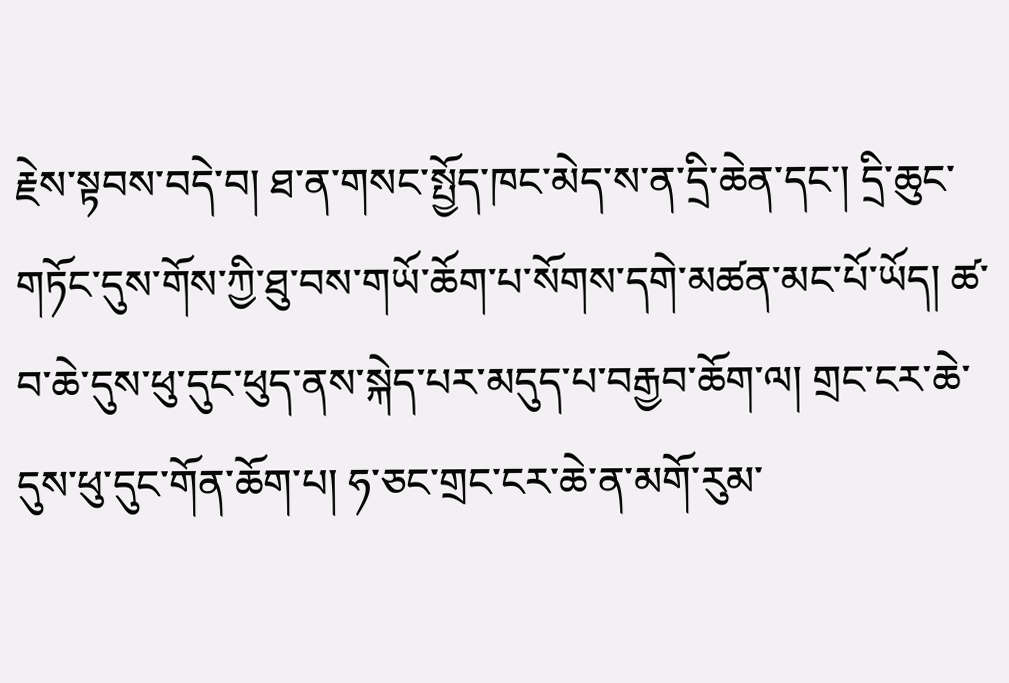རྗེས་སྟབས་བདེ་བ། ཐ་ན་གསང་སྤྱོད་ཁང་མེད་ས་ན་དྲི་ཆེན་དང་། དྲི་ཆུང་གཏོང་དུས་གོས་ཀྱི་ཐུ་བས་གཡོ་ཆོག་པ་སོགས་དགེ་མཚན་མང་པོ་ཡོད། ཚ་བ་ཆེ་དུས་ཕུ་དུང་ཕུད་ནས་སྐེད་པར་མདུད་པ་བརྒྱབ་ཆོག་ལ། གྲང་ངར་ཆེ་དུས་ཕུ་དུང་གོན་ཆོག་པ། ཧ་ཅང་གྲང་ངར་ཆེ་ན་མགོ་རུམ་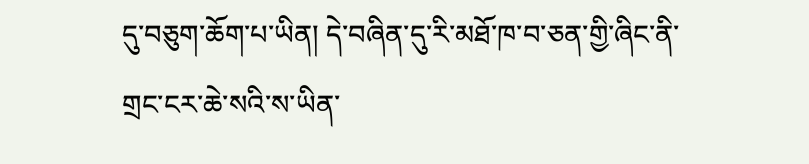དུ་བཅུག་ཆོག་པ་ཡིན། དེ་བཞིན་དུ་རི་མཐོ་ཁ་བ་ཅན་གྱི་ཞིང་ནི་གྲང་ངར་ཆེ་སའི་ས་ཡིན་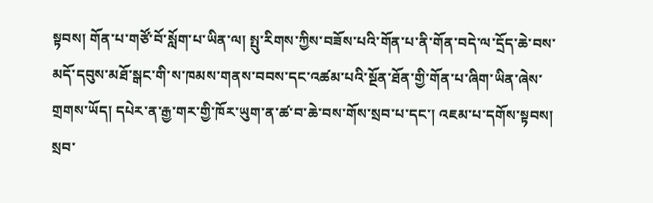སྟབས། གོན་པ་གཙོ་བོ་སློག་པ་ཡིན་ལ། སྤུ་རིགས་ཀྱིས་བཟོས་པའི་གོན་པ་ནི་གོན་བདེ་ལ་དྲོད་ཆེ་བས་མདོ་དབུས་མཐོ་སྒང་གི་ས་ཁམས་གནས་བབས་དང་འཚམ་པའི་སྔོན་ཐོན་གྱི་གོན་པ་ཞིག་ཡིན་ཞེས་གྲགས་ཡོད། དཔེར་ན་རྒྱ་གར་གྱི་ཁོར་ཡུག་ན་ཚ་བ་ཆེ་བས་གོས་སྲབ་པ་དང་། འཇམ་པ་དགོས་སྟབས། སྲབ་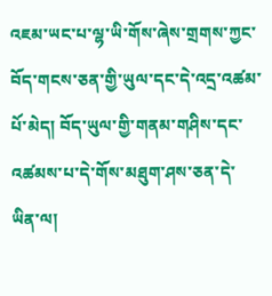འཇམ་ཡང་པ་ལྷ་ཡི་གོས་ཞེས་གྲགས་ཀྱང་བོད་གངས་ཅན་གྱི་ཡུལ་དང་དེ་འདྲ་འཚམ་པོ་མེད། བོད་ཡུལ་གྱི་གནམ་གཤིས་དང་འཚམས་པ་དེ་གོས་མཐུག་ཤས་ཅན་དེ་ཡིན་ལ།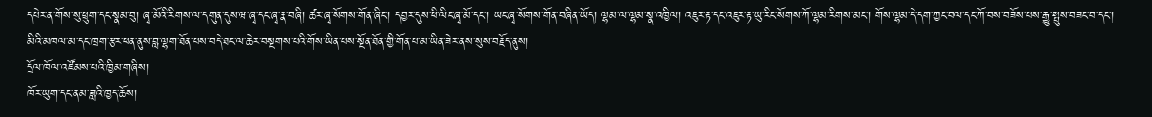དཔེར་ན་གོས་སུ་ཕྲུག་དང་སྣམ་བུ། ཞྭ་མོའི་རིགས་ལ་དགུན་དུས་ཝ་ཞྭ་དང་ཞྭ་རྣ་བཞི། ཚར་ཞྭ་སོགས་གོན་ཞིང་། དབྱར་དུས་ཕི་ལིང་ཞྭ་མོ་དང་། ཡང་ཞྭ་སོགས་གོན་བཞིན་ཡོད། ལྷམ་ལ་ལྷམ་སྣ་འཁྱིལ། འཇུར་རྟ་དང་འཇུར་རྟ་ཡུ་རིང་སོགས་ཀོ་ལྷམ་རིགས་མང་། གོས་ལྷམ་དེ་དག་ཀྱང་བལ་དང་ཀོ་བས་བཟོས་པས་རྒྱུ་སྤུས་བཟང་བ་དང་། མིའི་མཁལ་མ་དང་ཁྲག་རྩར་ཕན་ནུས་བླ་ལྷག་ཐོན་པས་བདེ་ཐང་ལ་ཆེར་བསྔགས་པའི་གོས་ཡིན་པས་སྔོན་ཐོན་གྱི་གོན་པ་མ་ཡིན་ཟེར་ནས་སུས་བརྗོད་ནུས།
དྲོལ་ཁོལ་འཛོམས་པའི་ཁྱིམ་གཞིས།
ཁོར་ཡུག་དང་ནམ་ཟླའི་ཁྱད་ཆོས།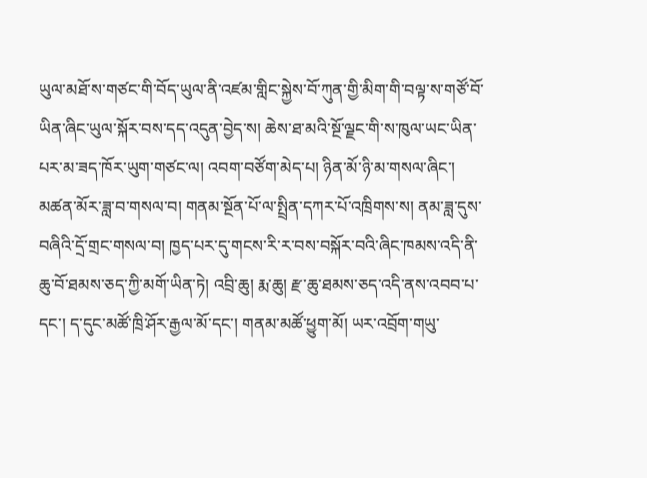ཡུལ་མཐོ་ས་གཙང་གི་བོད་ཡུལ་ནི་འཛམ་གླིང་སྐྱེས་བོ་ཀུན་གྱི་མིག་གི་བལྟ་ས་གཙོ་བོ་ཡིན་ཞིང་ཡུལ་སྐོར་བས་དད་འདུན་བྱེད་ས། ཆེས་ཐ་མའི་སྔོ་ལྗང་གི་ས་ཁུལ་ཡང་ཡིན་པར་མ་ཟད་ཁོར་ཡུག་གཙང་ལ། འབག་བཙོག་མེད་པ། ཉིན་མོ་ཉི་མ་གསལ་ཞིང་། མཚན་མོར་ཟླ་བ་གསལ་བ། གནམ་སྔོན་པོ་ལ་སྤྲིན་དཀར་པོ་འཁྲིགས་ས། ནམ་ཟླ་དུས་བཞིའི་དྲོ་གྲང་གསལ་བ། ཁྱད་པར་དུ་གངས་རི་ར་བས་བསྐོར་བའི་ཞིང་ཁམས་འདི་ནི་ཆུ་བོ་ཐམས་ཅད་ཀྱི་མགོ་ཡིན་ཏེ། འབྲི་ཆུ། རྨ་ཆུ། རྫ་ཆུ་ཐམས་ཅད་འདི་ནས་འབབ་པ་དང་། ད་དུང་མཚོ་ཁྲི་ཤོར་རྒྱལ་མོ་དང་། གནམ་མཚོ་ཕྱུག་མོ། ཡར་འབྲོག་གཡུ་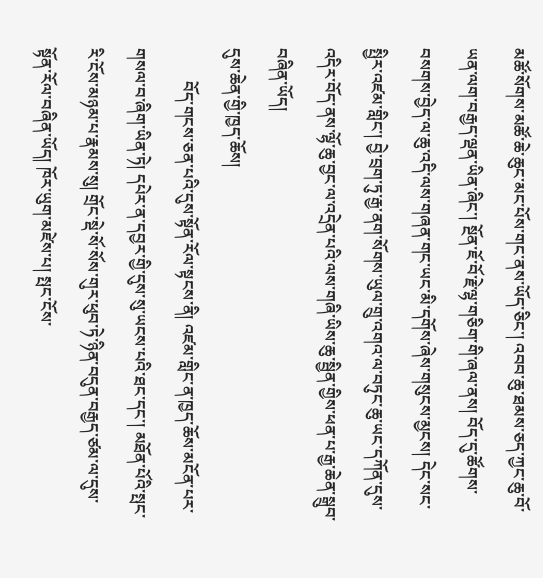མཚོ་སོགས་མཚོ་ཆེ་ཆུང་མང་པོས་གང་ནས་ཡོད་ཅིང་། འབབ་ཆུ་ཐམས་ཅད་ཀྱང་ཆུ་བོ་ཡན་ལག་བརྒྱད་ལྡན་ཡིན་ཞིང་། སྔོན་ཇོ་བོ་རྗེ་ལྷ་གཅིག་གི་ཞལ་ནས། བོད་དུ་ཚོགས་བསགས་བྱེད་ལ་ཆུ་འདི་ལས་གཞན་གང་ཡང་མི་དགོས་ཞེས་གསུངས་མྱངས། དེང་སང་སྤྱིར་འཛམ་གླིང་། བྱེ་བྲག་ཏུ་རྒྱ་ནག་སོགས་ཡུལ་གྲུ་འགའ་ལ་བཏུང་ཆུ་ཡང་དཀོན་དུས་འདིར་བོད་ནས་ལྷོ་ཆུ་བྱང་ལ་འདྲེན་པའི་ལས་གཞི་ཡིས་ཆུ་སྦྱིན་གྱིས་ཕན་པ་རྒྱ་ཆེན་སྒྲུབ་བཞིན་ཡོད།
དུས་ཆེན་གྱི་ཁྱད་ཆོས།
        བོད་གངས་ཅན་པའི་དུས་སྟོན་རོལ་སྟངས་ནི། འཛམ་གླིང་ན་ཁྱད་ཆོས་མངོན་པར་གསལ་བ་ཞིག་ཡིན་ཏེ། དཔེར་ན་དབྱར་གྱི་དུས་སུ་ཡངས་པའི་ཐང་དང་། མཐོན་པོའི་སྤང་རི་ངོས་མཉམ་པ་རྣམས་སུ། གྲོང་སྡེ་སོ་སོས་གུར་ཕུབ་ཏེ་ཉིན་བདུན་བརྒྱད་ཙམ་ལ་དུས་སྟོན་རོལ་བཞིན་ཡོད། ཁོར་ཡུག་མཛེས་པ། སྤང་ངོས་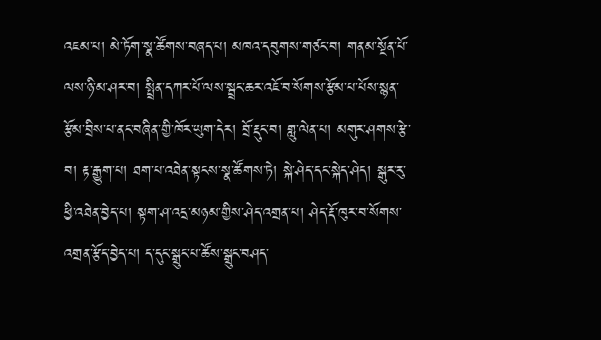འཇམ་པ། མེ་ཏོག་སྣ་ཚོགས་བཞད་པ། མཁའ་དབུགས་གཙང་བ། གནམ་སྔོན་པོ་ལས་ཉི་མ་ཤར་བ། སྤྲིན་དཀར་པོ་ལས་སྦྲང་ཆར་འཇོ་བ་སོགས་རྩོམ་པ་པོས་སྙན་རྩོམ་བྲིས་པ་ནང་བཞིན་གྱི་ཁོར་ཡུག་དེར། བྲོ་རྡུང་བ། གླུ་ལེན་པ། མགུར་ཤགས་རྩེ་བ། རྟ་རྒྱུག་པ། ཐག་པ་འཐེན་སྟངས་སྣ་ཚོགས་ཏེ། སྐེ་ཤེད་དང་སྐེད་ཤེད། སྒུར་རུ་ཕྱི་འཐེན་བྱེད་པ། སྟག་ཤ་འདྲ་མཉམ་གྱིས་ཤེད་འགྲན་པ། ཤེད་རྡོ་ཁུར་བ་སོགས་འགྲན་རྩོད་བྱེད་པ། ད་དུང་སྒྲུང་པ་ཚོས་སྒྲུང་བཤད་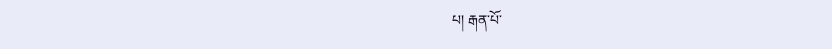པ། རྒན་པོ་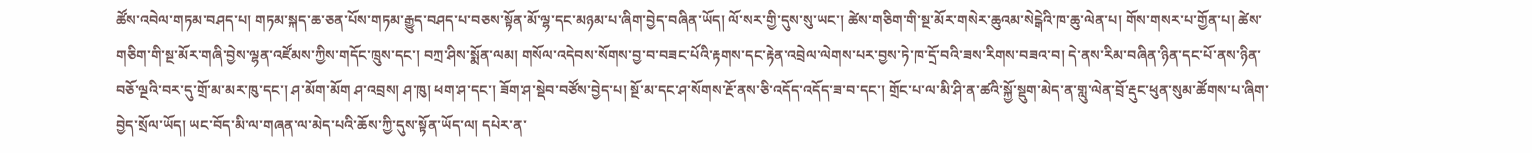ཚོས་འབེལ་གཏམ་བཤད་པ། གཏམ་སྐད་ཆ་ཅན་པོས་གཏམ་རྒྱུད་བཤད་པ་བཅས་སྟོན་མོ་ལྷ་དང་མཉམ་པ་ཞིག་བྱེད་བཞིན་ཡོད། ལོ་སར་གྱི་དུས་སུ་ཡང་། ཚེས་གཅིག་གི་སྔ་མོར་གསེར་ཆུའམ་སེངྒེའི་ཁ་ཆུ་ལེན་པ། གོས་གསར་པ་གྱོན་པ། ཚེས་གཅིག་གི་སྔ་མོར་གཞི་བྱེས་ལྷན་འཛོམས་ཀྱིས་གདོང་ཁྲུས་དང་། བཀྲ་ཤིས་སྨོན་ལམ། གསོལ་འདེབས་སོགས་བྱ་བ་བཟང་པོའི་རྟགས་དང་རྟེན་འབྲེལ་ལེགས་པར་བྱས་ཏེ་ཁ་དྲོ་བའི་ཟས་རིགས་བཟའ་བ། དེ་ནས་རིམ་བཞིན་ཉིན་དང་པོ་ནས་ཉིན་བཅོ་ལྔའི་བར་དུ་གྲོ་མ་མར་ཁུ་དང་། ཤ་མོག་མོག ཤ་འབྲས། ཤ་ཁུ། ཕག་ཤ་དང་། ཟོག་ཤ་སྡེབ་བཙོས་བྱེད་པ། སྔོ་མ་དང་ཤ་སོགས་རྔོ་ནས་ཅི་འདོད་འདོད་ཟ་བ་དང་། གྲོང་པ་ལ་མི་ཤི་ན་ཚའི་སྐྱོ་སྡུག་མེད་ན་གླུ་ལེན་བྲོ་རྡུང་ཕུན་སུམ་ཚོགས་པ་ཞིག་བྱེད་སྲོལ་ཡོད། ཡང་བོད་མི་ལ་གཞན་ལ་མེད་པའི་ཆོས་ཀྱི་དུས་སྟོན་ཡོད་ལ། དཔེར་ན་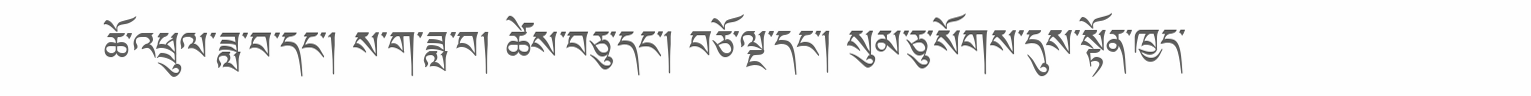ཆོ་འཕྲུལ་ཟླ་བ་དང་། ས་ག་ཟླ་བ། ཚེས་བཅུ་དང་། བཅོ་ལྔ་དང་། སུམ་ཅུ་སོགས་དུས་སྟོན་ཁྱད་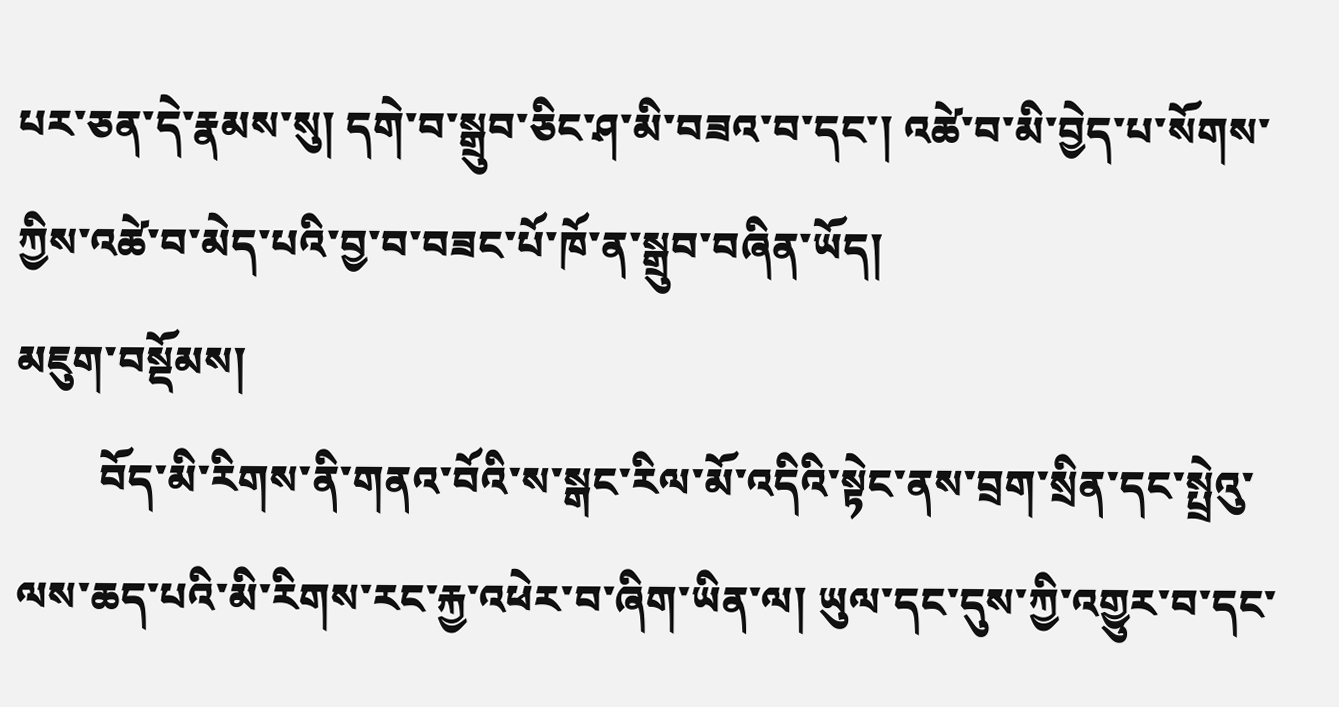པར་ཅན་དེ་རྣམས་སུ། དགེ་བ་སྒྲུབ་ཅིང་ཤ་མི་བཟའ་བ་དང་། འཚེ་བ་མི་བྱེད་པ་སོགས་ཀྱིས་འཚེ་བ་མེད་པའི་བྱ་བ་བཟང་པོ་ཁོ་ན་སྒྲུབ་བཞིན་ཡོད།
མཇུག་བསྡོམས།
        བོད་མི་རིགས་ནི་གནའ་བོའི་ས་སྒང་རིལ་མོ་འདིའི་སྟེང་ནས་བྲག་སྲིན་དང་སྤྲེའུ་ལས་ཆད་པའི་མི་རིགས་རང་རྐྱ་འཕེར་བ་ཞིག་ཡིན་ལ། ཡུལ་དང་དུས་ཀྱི་འགྱུར་བ་དང་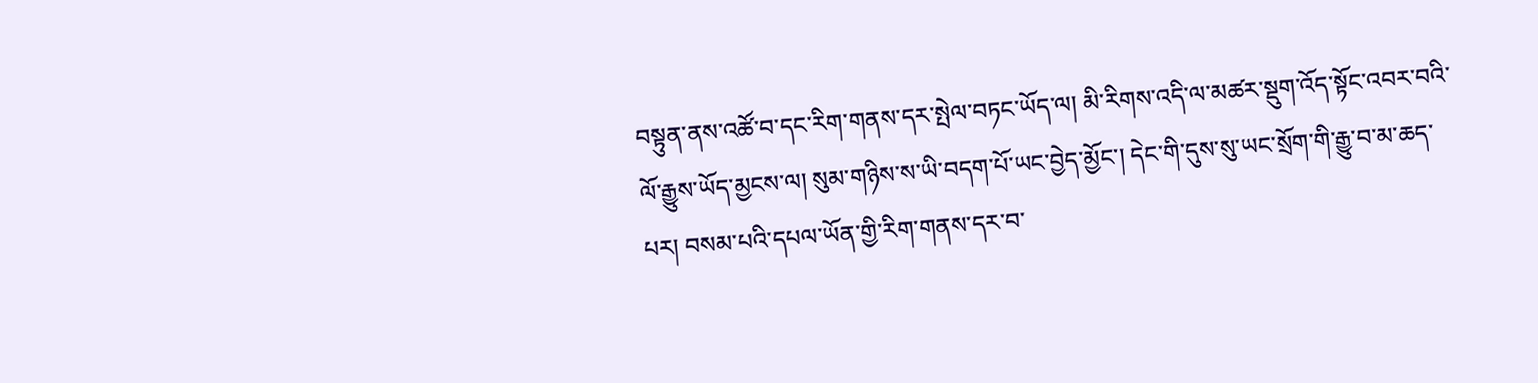བསྟུན་ནས་འཚོ་བ་དང་རིག་གནས་དར་སྤེལ་བཏང་ཡོད་ལ། མི་རིགས་འདི་ལ་མཚར་སྡུག་འོད་སྟོང་འབར་བའི་ལོ་རྒྱུས་ཡོད་མྱངས་ལ། སུམ་གཉིས་ས་ཡི་བདག་པོ་ཡང་བྱེད་མྱོང་། དེང་གི་དུས་སུ་ཡང་སྲོག་གི་རྒྱུ་བ་མ་ཆད་པར། བསམ་པའི་དཔལ་ཡོན་གྱི་རིག་གནས་དར་བ་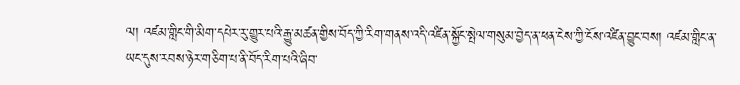ལ། འཛམ་གླིང་གི་མིག་དཔེར་རུ་གྱུར་པའི་རྒྱུ་མཚན་གྱིས་བོད་ཀྱི་རིག་གནས་འདི་འཛིན་སྐྱོང་སྤེལ་གསུམ་བྱེད་ན་ཕན་ངེས་ཀྱི་ངོས་འཛིན་བྱུང་བས། འཛམ་གླིང་ན་ཡང་དུས་རབས་ཉེར་གཅིག་པ་ནི་བོད་རིག་པའི་ཞིབ་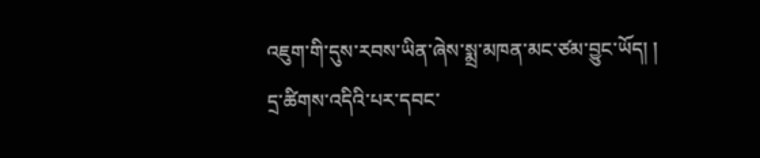འཇུག་གི་དུས་རབས་ཡིན་ཞེས་སྨྲ་མཁན་མང་ཙམ་བྱུང་ཡོད། །
དྲ་ཚིགས་འདིའི་པར་དབང་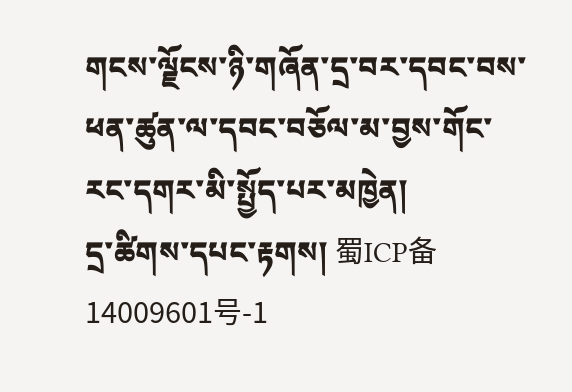གངས་ལྗོངས་ཉི་གཞོན་དྲ་བར་དབང་བས་ཕན་ཚུན་ལ་དབང་བཅོལ་མ་བྱས་གོང་རང་དགར་མི་སྤྱོད་པར་མཁྱེན།
དྲ་ཚིགས་དཔང་རྟགས། 蜀ICP备14009601号-1